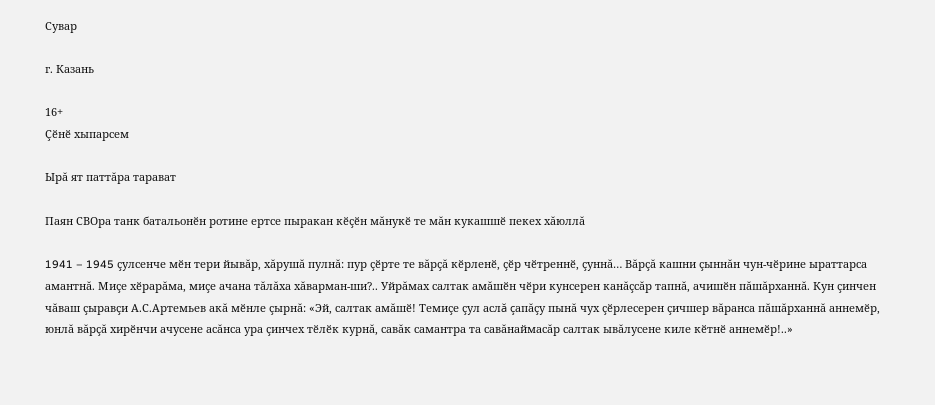Сувар

г. Казань

16+
Çӗнӗ хыпарсем

Ырă ят паттăра тарават

Паян СВОра танк батальонӗн ротине ертсе пыракан кӗçӗн мăнукӗ те мăн кукашшӗ пекех хăюллă

1941 – 1945 çулсенче мӗн тери йывăр, хăрушă пулнă: пур çӗрте те вăрçă кӗрленӗ, çӗр чӗтреннӗ, çуннă… Вăрçă кашни çыннăн чун-чӗрине ыраттарса амантнă. Миçе хӗрарăма, миçе ачана тăлăха хăварман-ши?.. Уйрăмах салтак амăшӗн чӗри кунсерен канăçсăр тапнă, ачишӗн пăшăрханнă. Кун çинчен чăваш çыравçи А.С.Артемьев акă мӗнле çырнă: «Эй, салтак амăшӗ! Темиçе çул аслă çапăçу пынă чух çӗрлесерен çичшер вăранса пăшăрханнă аннемӗр, юнлă вăрçă хирӗнчи ачусене асăнса ура çинчех тӗлӗк курнă, савăк самантра та савăнаймасăр салтак ывăлусене киле кӗтнӗ аннемӗр!..»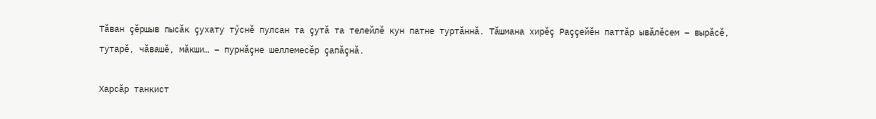Тăван çӗршыв пысăк çухату тӳснӗ пулсан та çутă та телейлӗ кун патне туртăннă. Тăшмана хирӗç Раççейӗн паттăр ывăлӗсем – вырăсӗ, тутарӗ, чăвашӗ, мăкши… – пурнăçне шеллемесӗр çапăçнă.

Харсăр танкист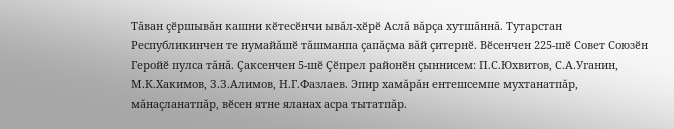Тăван çӗршывăн кашни кӗтесӗнчи ывăл-хӗрӗ Аслă вăрçа хутшăннă. Тутарстан Республикинчен те нумайăшӗ тăшманпа çапăçма вăй çитернӗ. Вӗсенчен 225-шӗ Совет Союзӗн Геройӗ пулса тăнă. Çаксенчен 5-шӗ Çӗпрел районӗн çыннисем: П.С.Юхвитов, С.А.Уганин, М.К.Хакимов, З.З.Алимов, Н.Г.Фазлаев. Эпир хамăрăн ентешсемпе мухтанатпăр, мăнаçланатпăр, вӗсен ятне яланах асра тытатпăр.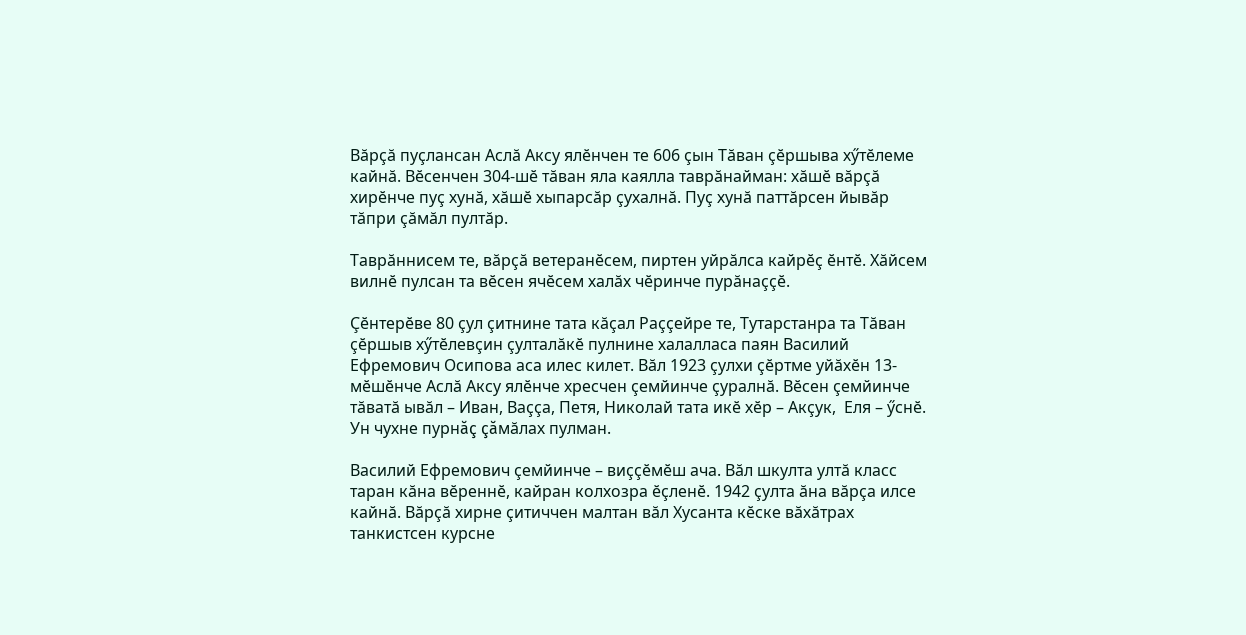Вăрçă пуçлансан Аслă Аксу ялӗнчен те 606 çын Тăван çӗршыва хӳтӗлеме кайнă. Вӗсенчен 304-шӗ тăван яла каялла таврăнайман: хăшӗ вăрçă хирӗнче пуç хунă, хăшӗ хыпарсăр çухалнă. Пуç хунă паттăрсен йывăр тăпри çăмăл пултăр.

Таврăннисем те, вăрçă ветеранӗсем, пиртен уйрăлса кайрӗç ӗнтӗ. Хăйсем вилнӗ пулсан та вӗсен ячӗсем халăх чӗринче пурăнаççӗ.

Çӗнтерӗве 80 çул çитнине тата кăçал Раççейре те, Тутарстанра та Тăван çӗршыв хӳтӗлевçин çулталăкӗ пулнине халалласа паян Василий Ефремович Осипова аса илес килет. Вăл 1923 çулхи çӗртме уйăхӗн 13-мӗшӗнче Аслă Аксу ялӗнче хресчен çемйинче çуралнă. Вӗсен çемйинче тăватă ывăл – Иван, Ваççа, Петя, Николай тата икӗ хӗр – Акçук,  Еля – ӳснӗ. Ун чухне пурнăç çăмăлах пулман.

Василий Ефремович çемйинче – виççӗмӗш ача. Вăл шкулта ултă класс таран кăна вӗреннӗ, кайран колхозра ӗçленӗ. 1942 çулта ăна вăрçа илсе кайнă. Вăрçă хирне çитиччен малтан вăл Хусанта кӗске вăхăтрах танкистсен курсне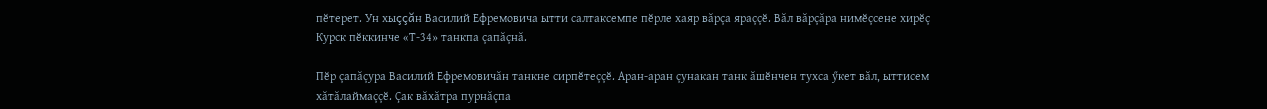пӗтерет. Ун хыççăн Василий Ефремовича ытти салтаксемпе пӗрле хаяр вăрçа яраççӗ. Вăл вăрçăра нимӗçсене хирӗç Курск пӗккинче «Т-34» танкпа çапăçнă.

Пӗр çапăçура Василий Ефремовичăн танкне сирпӗтеççӗ. Аран-аран çунакан танк ăшӗнчен тухса ӳкет вăл, ыттисем хăтăлаймаççӗ. Çак вăхăтра пурнăçпа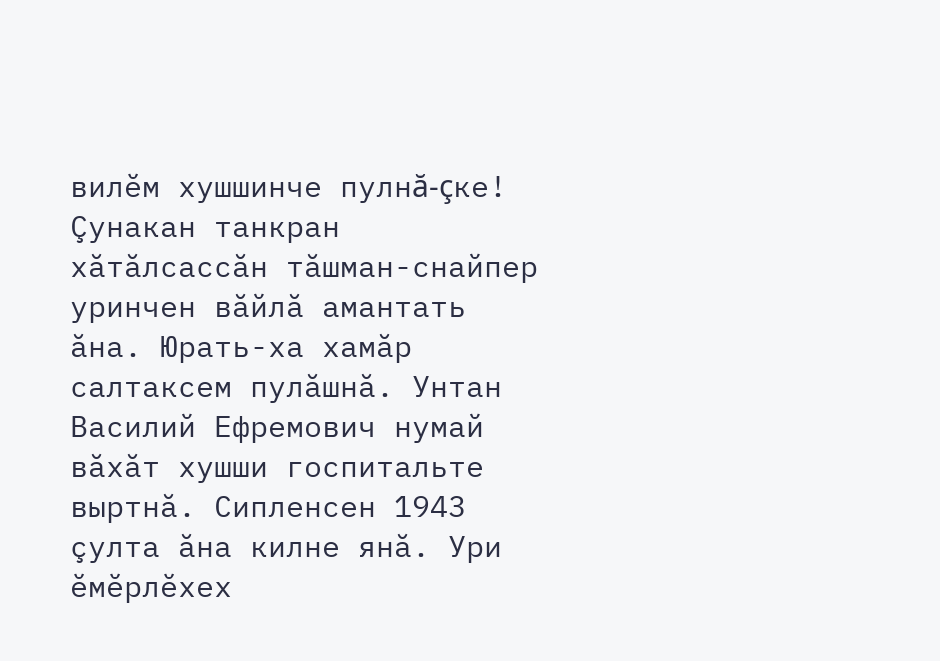вилӗм хушшинче пулнă-çке! Çунакан танкран хăтăлсассăн тăшман-снайпер уринчен вăйлă амантать ăна. Юрать-ха хамăр салтаксем пулăшнă. Унтан Василий Ефремович нумай вăхăт хушши госпитальте выртнă. Сипленсен 1943 çулта ăна килне янă. Ури ӗмӗрлӗхех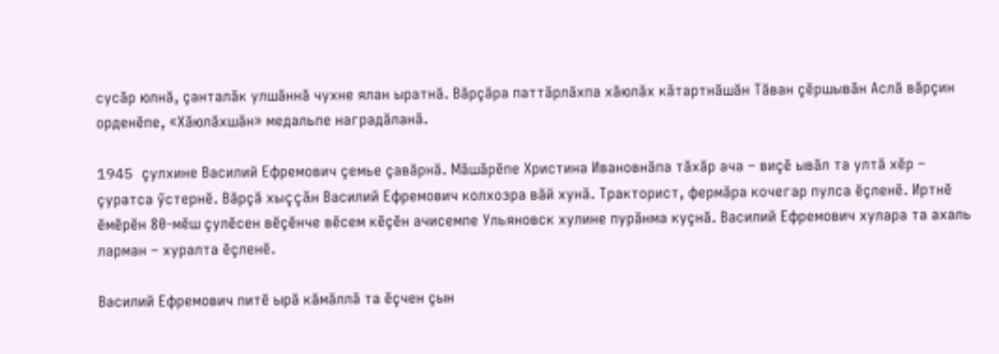сусăр юлнă, çанталăк улшăннă чухне ялан ыратнă. Вăрçăра паттăрлăхпа хăюлăх кăтартнăшăн Тăван çӗршывăн Аслă вăрçин орденӗпе, «Хăюлăхшăн» медальпе наградăланă.

1945 çулхине Василий Ефремович çемье çавăрнă. Мăшăрӗпе Христина Ивановнăпа тăхăр ача – виçӗ ывăл та ултă хӗр – çуратса ӳстернӗ. Вăрçă хыççăн Василий Ефремович колхозра вăй хунă. Тракторист, фермăра кочегар пулса ӗçленӗ. Иртнӗ ӗмӗрӗн 80-мӗш çулӗсен вӗçӗнче вӗсем кӗçӗн ачисемпе Ульяновск хулине пурăнма куçнă. Василий Ефремович хулара та ахаль ларман – хуралта ӗçленӗ.

Василий Ефремович питӗ ырă кăмăллă та ӗçчен çын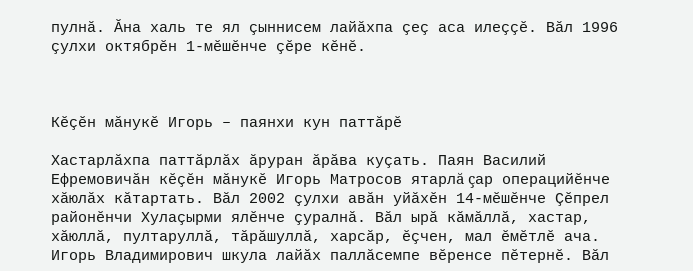пулнă. Ăна халь те ял çыннисем лайăхпа çеç аса илеççӗ. Вăл 1996 çулхи октябрӗн 1-мӗшӗнче çӗре кӗнӗ.



Кӗçӗн мăнукӗ Игорь – паянхи кун паттăрӗ

Хастарлăхпа паттăрлăх ăруран ăрăва куçать. Паян Василий Ефремовичăн кӗçӗн мăнукӗ Игорь Матросов ятарлă çар операцийӗнче хăюлăх кăтартать. Вăл 2002 çулхи авăн уйăхӗн 14-мӗшӗнче Çӗпрел районӗнчи Хулаçырми ялӗнче çуралнă. Вăл ырă кăмăллă, хастар, хăюллă, пултаруллă, тăрăшуллă, харсăр, ӗçчен, мал ӗмӗтлӗ ача. Игорь Владимирович шкула лайăх паллăсемпе вӗренсе пӗтернӗ. Вăл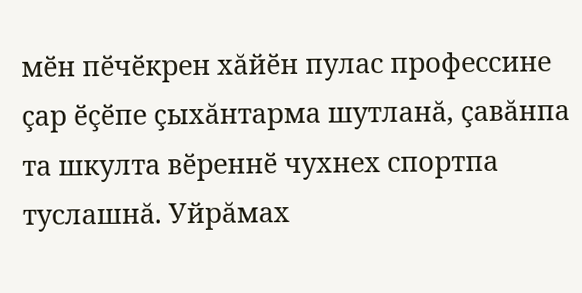мӗн пӗчӗкрен хăйӗн пулас профессине çар ӗçӗпе çыхăнтарма шутланă, çавăнпа та шкулта вӗреннӗ чухнех спортпа туслашнă. Уйрăмах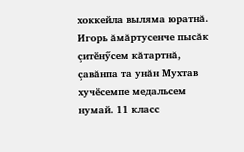хоккейла выляма юратнă. Игорь ăмăртусенче пысăк çитӗнӳсем кăтартнă, çавăнпа та унăн Мухтав хучӗсемпе медальсем нумай. 11 класс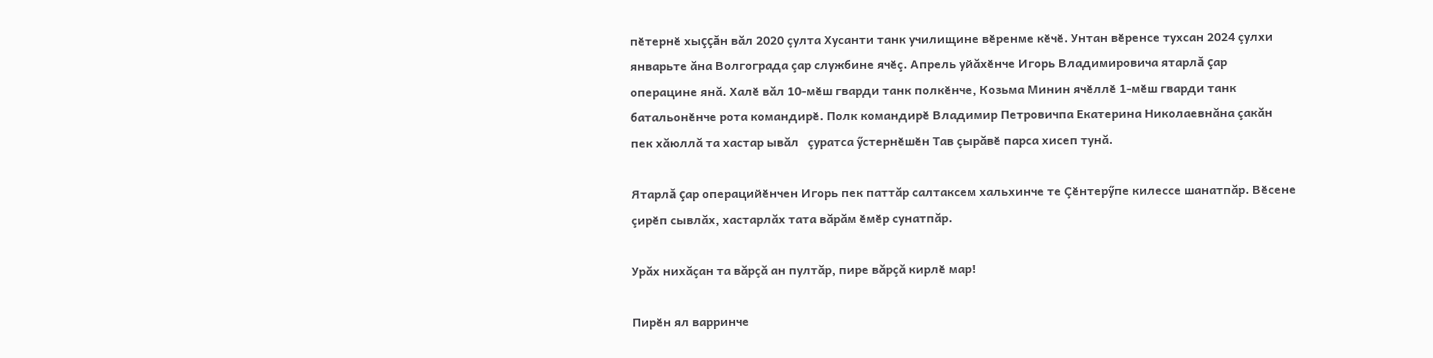пӗтернӗ хыççăн вăл 2020 çулта Хусанти танк училищине вӗренме кӗчӗ. Унтан вӗренсе тухсан 2024 çулхи январьте ăна Волгограда çар службине ячӗç. Апрель уйăхӗнче Игорь Владимировича ятарлă çар операцине янă. Халӗ вăл 10-мӗш гварди танк полкӗнче, Козьма Минин ячӗллӗ 1-мӗш гварди танк батальонӗнче рота командирӗ. Полк командирӗ Владимир Петровичпа Екатерина Николаевнăна çакăн пек хăюллă та хастар ывăл   çуратса ӳстернӗшӗн Тав çырăвӗ парса хисеп тунă.

Ятарлă çар операцийӗнчен Игорь пек паттăр салтаксем хальхинче те Çӗнтерӳпе килессе шанатпăр. Вӗсене çирӗп сывлăх, хастарлăх тата вăрăм ӗмӗр сунатпăр.

Урăх нихăçан та вăрçă ан пултăр, пире вăрçă кирлӗ мар!

Пирӗн ял варринче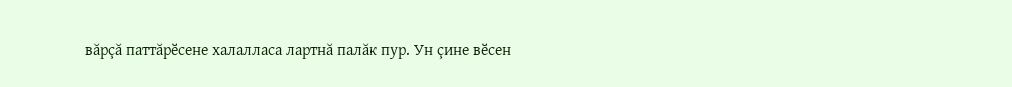вăрçă паттăрӗсене халалласа лартнă палăк пур. Ун çине вӗсен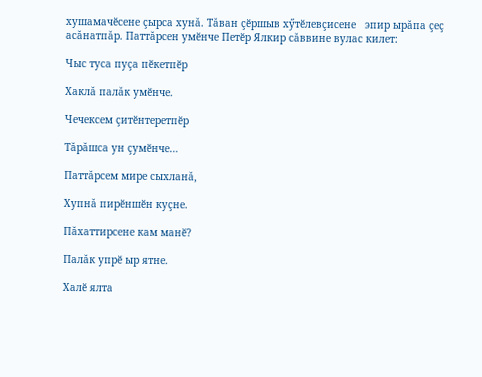хушамачӗсене çырса хунă. Тăван çӗршыв хӳтӗлевçисене   эпир ырăпа çеç асăнатпăр. Паттăрсен умӗнче Петӗр Ялкир сăввине вулас килет:

Чыс туса пуçа пӗкетпӗр

Хаклă палăк умӗнче.

Чечексем çитӗнтеретпӗр

Тăрăшса ун çумӗнче…

Паттăрсем мире сыхланă,

Хупнă пирӗншӗн куçне.

Пăхаттирсене кам манӗ?

Палăк упрӗ ыр ятне.

Халӗ ялта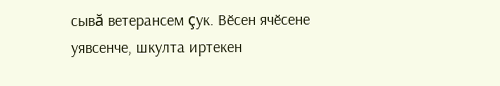сывă ветерансем çук. Вӗсен ячӗсене уявсенче, шкулта иртекен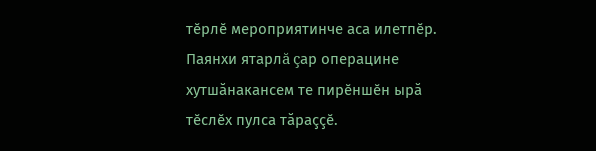тӗрлӗ мероприятинче аса илетпӗр. Паянхи ятарлă çар операцине хутшăнакансем те пирӗншӗн ырă тӗслӗх пулса тăраççӗ.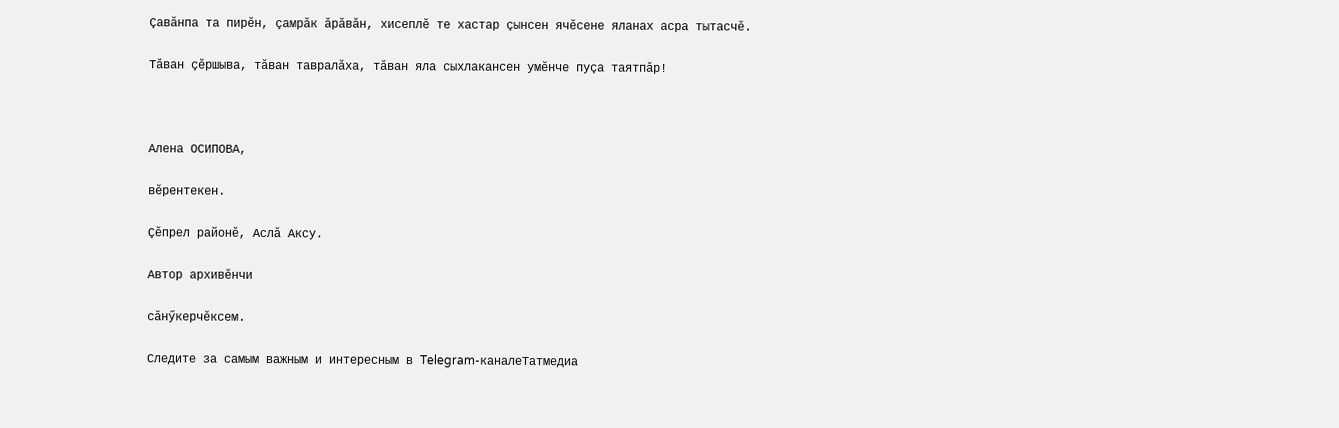Çавăнпа та пирӗн, çамрăк ăрăвăн, хисеплӗ те хастар çынсен ячӗсене яланах асра тытасчӗ.

Тăван çӗршыва, тăван тавралăха, тăван яла сыхлакансен умӗнче пуçа таятпăр!



Алена ОСИПОВА,

вӗрентекен.

Çӗпрел районӗ, Аслă Аксу.

Автор архивӗнчи

сăнӳкерчӗксем.

Следите за самым важным и интересным в Telegram-каналеТатмедиа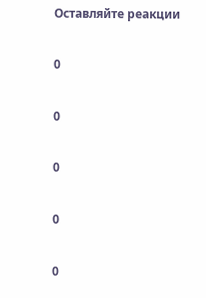Оставляйте реакции

0

0

0

0

0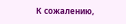К сожалению,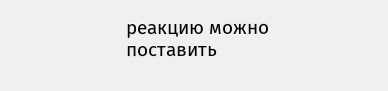реакцию можно поставить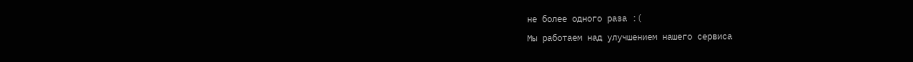не более одного раза :(
Мы работаем над улучшением нашего сервиса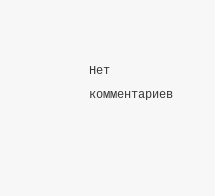Нет комментариев